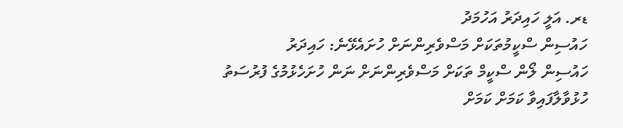ޑރ. އަލީ ހައިދަރު އަހުމަދު
ހައުސިން ސްކީމުތަކަށް މަސްވެރިންނަށް ހުށައެޅޭނެ: ހައިދަރު
ހައުސިން ލޯން ސްކީމް ތަކަށް މަސްވެރިންނަށް ނަން ހުށަހެޅުމުގެ ފުރުސަތު ހުޅުވާލާފައިވާ ކަމަށް ކަމަށް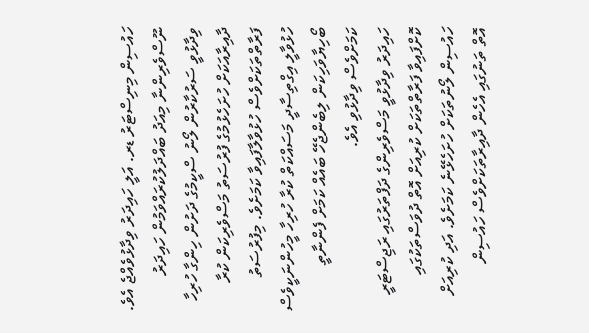ހައުސިން މިނިސްޓަރު ޑރ. އަލީ ހައިދަރު ވިދާޅުވެއްޖެ އެވެ.
ނޫސްވެރިންނާ މިއަދު ބައްދަލުކުރައްވަމުން ހައިދަރު ވިދާޅުވީ ސަރުކާރުން ލޯނު ސްކީމުގެ ދަށުން ހިންގާ ހުރިހާ ދާއިރާއަކަށް ހުށަހެޅުމުގެ ފުރުސަތު މަސްވެރިކަން ކުރާ ފަރާތްތަކަށްވެސް ހުޅުވާލާފައިވާ ކަމަށެވެ. މިފުރުސަތު ހުޅުވާލީ އިގްތިސާދީ މަސައްކަތް ކުރާ ހުރިހާ މީހުންނަކީވެސް ބޯހިޔާވަހިކަން ލިބެންޖެހޭ ބައެއް ކަމަށް ފެންނާތީ ކަމަށްވެސް ވިދާޅުވި އެވެ.
ހައިދަރު ވިދާޅުވީ މަސްވެރިންގެ ދަފްތަރުގައި ރަޖިސްޓަރީ ކޮށްފައިވާ ފަރާތްތަކަށް ކުރިއަށް އޮތް ދުވަސްތަކުގައި ހައުސިން ލޯނުތަކަށް ހުށަހެޅޭނެ ކަމަށެވެ. އަދި ކުރިއަށް އޮތް ތަނުގައި އެހެން ދާއިރާތަކަށްވެސް ހައުސިން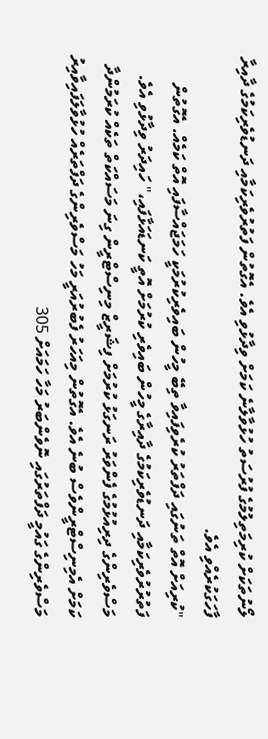ލޯނުތަކަށް ކުރިމަތިލުމުގެ ފުރުސަތު ހުޅުވާލާނެ ކަމަށް ވިދާޅުވި އެވެ. އެގޮތުން ފަތުރުވެރިކަމާއި ދަނޑުވެރިކަމުގެ ދާއިރާ ފާހަގަކުރެއްވި އެވެ.
"ކުރިއަށް އޮތް ތަނުގައި ދަފްތަރު ކުރެވިފައިވާ ތިބޭ މީހުން ބައިވެރިކުރުމަކީ ހަމަޖައްސާފައި އޮތް ކަމެއް. އެގޮތުން ފަތުރުރުވެރިކަމާއި ދަނޑުވެރިކަމުގެ ދާއިރާގެ މީހުން ބައިވެރި ކުރުމަށް އޮތީ ކަނޑައަޅާފައި،" ހައިދަރު ވިދާޅުވި އެވެ.
މަސްވެރިންގެ ދިރިއުޅުމުގެ ފެންވަރު ރަނގަޅު ކުރުމަށް ފިޝަރީޒް މިނިސްޓްރީން ގިނަ މަސައްކަތް ތަކެއް ކުރަމުންދާ ކަމަށް އެމިނިސްޓްރީންވެސް ބުނެ އެވެ. އެގޮތުން މިއަހަރު ފެބުރުއަރީ މަހު މަސްވެރިންގެ ދަފްތަރެއް ހުޅުވާލަފައިވާއިރު މަސްވެރިންގެ ގައުމީ ދަފްތަރުގައި ނޮވެންބަރު މަހާ ހަމައަށް 305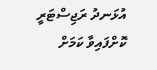އުޅަނދު ރަޖިސްޓަރީ ކޮށްފައިވާ ކަމަށް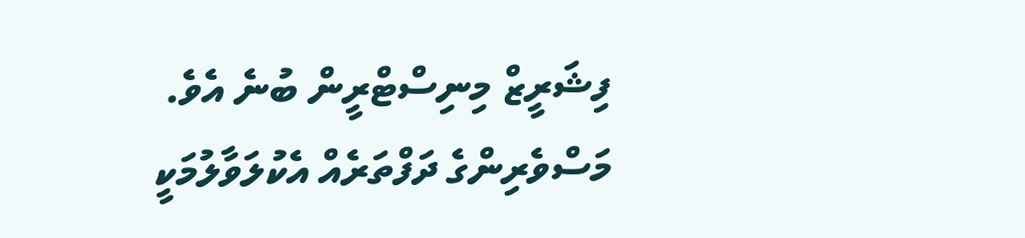ފިޝަރީޒް މިނިސްޓްރީން ބުނެ އެވެ.
މަސްވެރިންގެ ދަފްތަރެއް އެކުލަވާލުމަކީ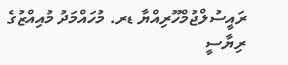ރައީސުލްޖުމްހޫރިއްޔާ ޑރ. މުހައްމަދު މުއިއްޒުގެ ރިޔާސީ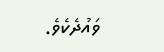ވައުދެކެވެ.